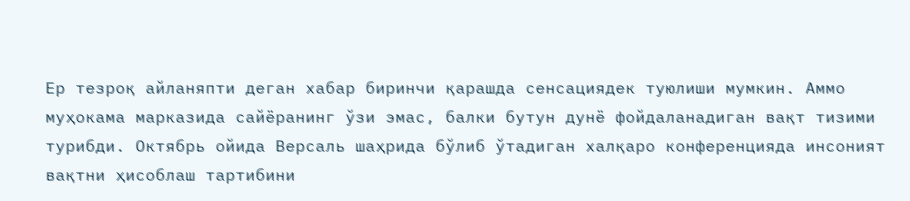Ер тезроқ айланяпти деган хабар биринчи қарашда сенсациядек туюлиши мумкин. Аммо муҳокама марказида сайёранинг ўзи эмас, балки бутун дунё фойдаланадиган вақт тизими турибди. Октябрь ойида Версаль шаҳрида бўлиб ўтадиган халқаро конференцияда инсоният вақтни ҳисоблаш тартибини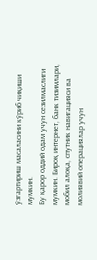ўзгартириш масаласини кўриб чиқиши мумкин.
Бу қарор оддий одам учун сезилмаслиги мумкин. Бироқ интернет, банк тизимлари, мобил алоқа, спутник навигацияси ва молиявий операциялар учун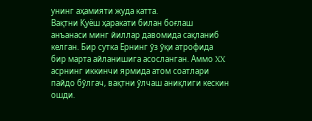унинг аҳамияти жуда катта.
Вақтни Қуёш ҳаракати билан боғлаш анъанаси минг йиллар давомида сақланиб келган. Бир сутка Ернинг ўз ўқи атрофида бир марта айланишига асосланган. Аммо XX асрнинг иккинчи ярмида атом соатлари пайдо бўлгач, вақтни ўлчаш аниқлиги кескин ошди.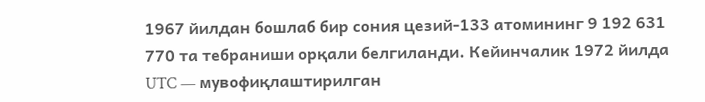1967 йилдан бошлаб бир сония цезий-133 атомининг 9 192 631 770 та тебраниши орқали белгиланди. Кейинчалик 1972 йилда UTC — мувофиқлаштирилган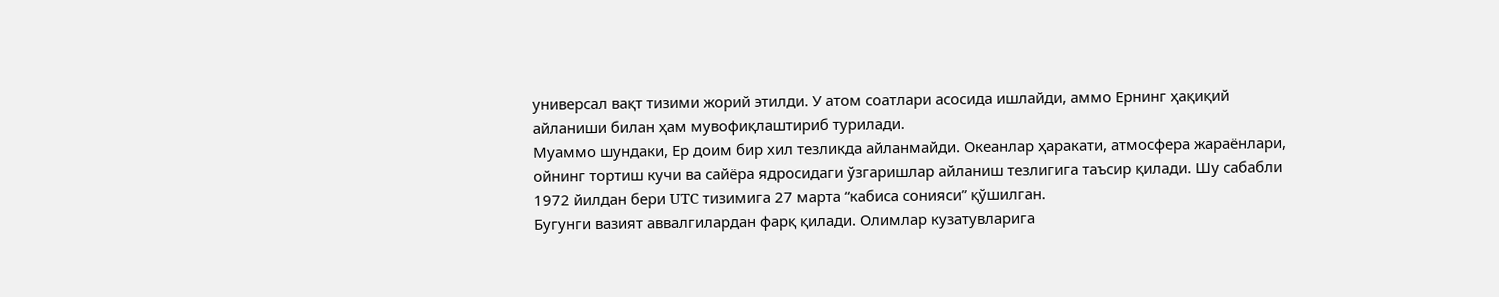универсал вақт тизими жорий этилди. У атом соатлари асосида ишлайди, аммо Ернинг ҳақиқий айланиши билан ҳам мувофиқлаштириб турилади.
Муаммо шундаки, Ер доим бир хил тезликда айланмайди. Океанлар ҳаракати, атмосфера жараёнлари, ойнинг тортиш кучи ва сайёра ядросидаги ўзгаришлар айланиш тезлигига таъсир қилади. Шу сабабли 1972 йилдан бери UTC тизимига 27 марта “кабиса сонияси” қўшилган.
Бугунги вазият аввалгилардан фарқ қилади. Олимлар кузатувларига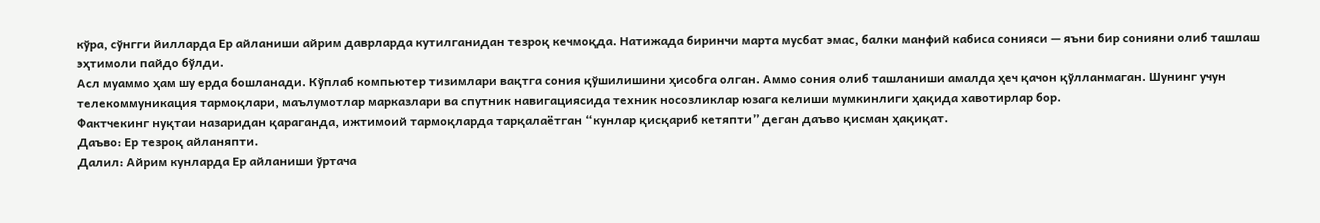кўра, сўнгги йилларда Ер айланиши айрим даврларда кутилганидан тезроқ кечмоқда. Натижада биринчи марта мусбат эмас, балки манфий кабиса сонияси — яъни бир сонияни олиб ташлаш эҳтимоли пайдо бўлди.
Асл муаммо ҳам шу ерда бошланади. Кўплаб компьютер тизимлари вақтга сония қўшилишини ҳисобга олган. Аммо сония олиб ташланиши амалда ҳеч қачон қўлланмаган. Шунинг учун телекоммуникация тармоқлари, маълумотлар марказлари ва спутник навигациясида техник носозликлар юзага келиши мумкинлиги ҳақида хавотирлар бор.
Фактчекинг нуқтаи назаридан қараганда, ижтимоий тармоқларда тарқалаётган “кунлар қисқариб кетяпти” деган даъво қисман ҳақиқат.
Даъво: Ер тезроқ айланяпти.
Далил: Айрим кунларда Ер айланиши ўртача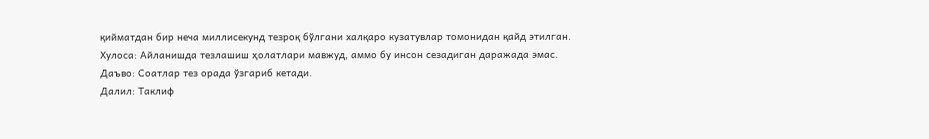қийматдан бир неча миллисекунд тезроқ бўлгани халқаро кузатувлар томонидан қайд этилган.
Хулоса: Айланишда тезлашиш ҳолатлари мавжуд, аммо бу инсон сезадиган даражада эмас.
Даъво: Соатлар тез орада ўзгариб кетади.
Далил: Таклиф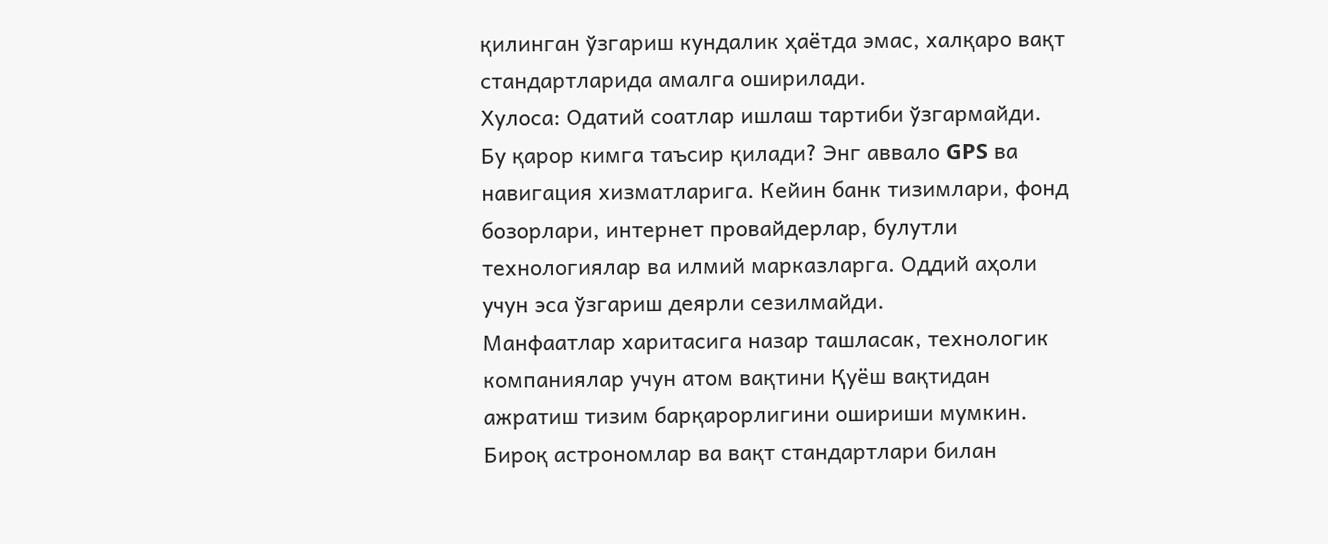қилинган ўзгариш кундалик ҳаётда эмас, халқаро вақт стандартларида амалга оширилади.
Хулоса: Одатий соатлар ишлаш тартиби ўзгармайди.
Бу қарор кимга таъсир қилади? Энг аввало GPS ва навигация хизматларига. Кейин банк тизимлари, фонд бозорлари, интернет провайдерлар, булутли технологиялар ва илмий марказларга. Оддий аҳоли учун эса ўзгариш деярли сезилмайди.
Манфаатлар харитасига назар ташласак, технологик компаниялар учун атом вақтини Қуёш вақтидан ажратиш тизим барқарорлигини ошириши мумкин. Бироқ астрономлар ва вақт стандартлари билан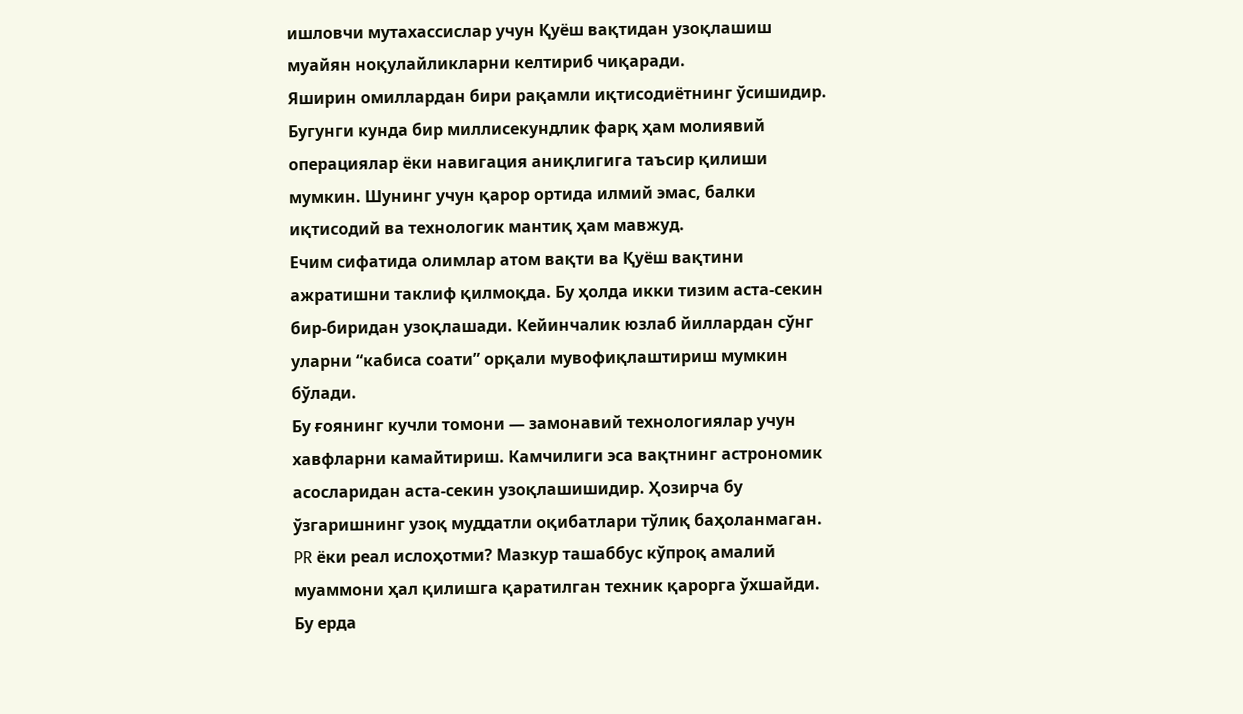ишловчи мутахассислар учун Қуёш вақтидан узоқлашиш муайян ноқулайликларни келтириб чиқаради.
Яширин омиллардан бири рақамли иқтисодиётнинг ўсишидир. Бугунги кунда бир миллисекундлик фарқ ҳам молиявий операциялар ёки навигация аниқлигига таъсир қилиши мумкин. Шунинг учун қарор ортида илмий эмас, балки иқтисодий ва технологик мантиқ ҳам мавжуд.
Ечим сифатида олимлар атом вақти ва Қуёш вақтини ажратишни таклиф қилмоқда. Бу ҳолда икки тизим аста-секин бир-биридан узоқлашади. Кейинчалик юзлаб йиллардан сўнг уларни “кабиса соати” орқали мувофиқлаштириш мумкин бўлади.
Бу ғоянинг кучли томони — замонавий технологиялар учун хавфларни камайтириш. Камчилиги эса вақтнинг астрономик асосларидан аста-секин узоқлашишидир. Ҳозирча бу ўзгаришнинг узоқ муддатли оқибатлари тўлиқ баҳоланмаган.
PR ёки реал ислоҳотми? Мазкур ташаббус кўпроқ амалий муаммони ҳал қилишга қаратилган техник қарорга ўхшайди. Бу ерда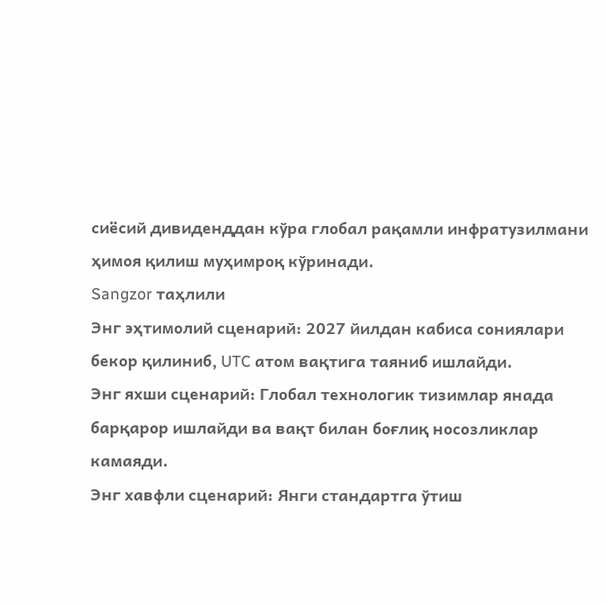сиёсий дивиденддан кўра глобал рақамли инфратузилмани ҳимоя қилиш муҳимроқ кўринади.
Sangzor таҳлили
Энг эҳтимолий сценарий: 2027 йилдан кабиса сониялари бекор қилиниб, UTC атом вақтига таяниб ишлайди.
Энг яхши сценарий: Глобал технологик тизимлар янада барқарор ишлайди ва вақт билан боғлиқ носозликлар камаяди.
Энг хавфли сценарий: Янги стандартга ўтиш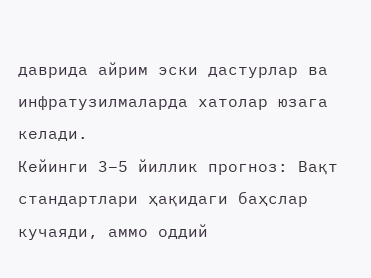даврида айрим эски дастурлар ва инфратузилмаларда хатолар юзага келади.
Кейинги 3–5 йиллик прогноз: Вақт стандартлари ҳақидаги баҳслар кучаяди, аммо оддий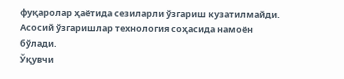фуқаролар ҳаётида сезиларли ўзгариш кузатилмайди. Асосий ўзгаришлар технология соҳасида намоён бўлади.
Ўқувчи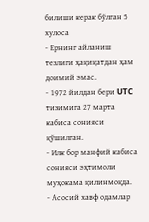билиши керак бўлган 5 хулоса
- Ернинг айланиш тезлиги ҳақиқатдан ҳам доимий эмас.
- 1972 йилдан бери UTC тизимига 27 марта кабиса сонияси қўшилган.
- Илк бор манфий кабиса сонияси эҳтимоли муҳокама қилинмоқда.
- Асосий хавф одамлар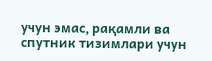учун эмас, рақамли ва спутник тизимлари учун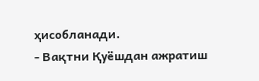ҳисобланади.
- Вақтни Қуёшдан ажратиш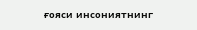ғояси инсониятнинг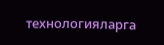технологияларга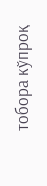тобора кўпроқ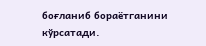боғланиб бораётганини кўрсатади.